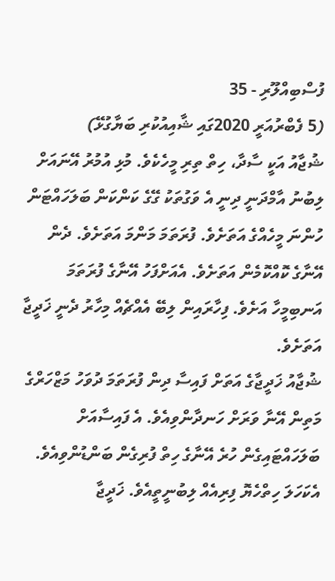ފުސްބިއްލޫރި - 35
(5 ފެބްރުއަރީ 2020ގައި ޝާއިއުކުރި ބަޔާގުޅޭ)
ޝުޖާއު އަކީ ސާދާ، ހިތް ތިރި މީހެކެވެ. މުޅި އުމުރު އޭނައަށް ލިބުނު އާމްދަނީ ދިނީ އެ ވަގުތަކު ގޭގެ ކަންކަން ބަލަހައްޓަން ހުންނަ މީހެއްގެ އަތަށެވެ. ފުރަތަމަ މަންމަ އަތަށެވެ. ދެން އޭނާގެ ކޮއްކޮމެން އަތަށެވެ. އެއަށްފަހު އޭނާގެ ފުރަތަމަ އަނބިމީހާ އަށެވެ. ފިހާރައިން ލިބޭ އެއްޗެއް މިހާރު ދެނީ ޚަދީޖާ އަތަށެވެ.
ޝުޖާއު ޚަދީޖާގެ އަތަށް ފައިސާ ދިން ފުރަތަމަ ދުވަހު މަޒްހަރްގެ މަތިން އޭނާ ވަރަށް ހަނދާންވިއެވެ. އެ ފައިސާއަށް ބަލަހައްޓައިގެން ހުރެ އޭނާގެ ހިތް ފުރިގެން ބަންޑުންވިއެވެ. އެކަހަލަ ހިތްހެޔޮ ފިރިއެއް ލިބުނީތީއެވެ. ޚަދީޖާ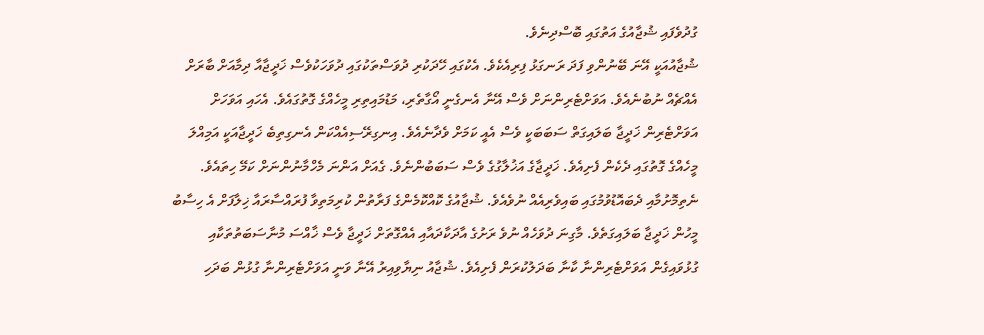ގުދުވެފައި ޝުޖާއުގެ އަތުގައި ބޮސްދިނެވެ.
ޝުޖާއުއަކީ އޭނަ ބޭނުންވި ފަދަ ރަނގަޅު ފިރިއެކެވެ. އެކުގައި ހޭދަކުރި ދުވަސްތަކުގައި ދުވަހަކުވެސް ޚަދީޖާއާ ދިމާއަށް ބާރަށް އެއްޗެއް ނުބުނެއެވެ. އަވަށްޓެރިންނަށް ވެސް އޭނާ އެނގެނީ އޯގާތެރި، މަޑުމައިތިރި މީހެއްގެ ގޮތުގައެވެ. އެހައި އަވަހަށް އަވަށްޓެރިން ޚަދީޖާ ބަލައިގަތް ސަބަބަކީ ވެސް އެއީ ކަމަށް ވެދާނެއެވެ. އިނގިރޭސިއެއްކަން އެނގިތިބެ ޚަދީޖާއަކީ އަމިއްލަ މީހެއްގެ ގޮތުގައި ދެކެން ފެށިއެވެ. ޚަދީޖާގެ އަޚުލާގުގެ ވެސް ސަބަބުންނެވެ. ގެއަށް އަންނަ މެހްމާނުންނަށް ކަމޭ ހިތައެވެ. ނެތިމޮށުމާއި ދެބައޮޑުވުމުގައި ބައިވެރިއެއް ނުވެއެވެ. ޝުޖާއުގެ ކޮއްކޮމެންގެ ފަރާތުން ކުރިމަތިވާ ފުރައްސާރައާ ޚިލާފަށް އެ ހިސާބު މީހުން ޚަދީޖާ ބަލައިގަތެވެ. މާގިނަ ދުވަހެއް ނުވެ ރަށުގެ އާދަކާދައާއި އެއްގޮތަށް ޚަދީޖާ ވެސް ޚާއްސަ މުނާސަބަތުތަކާއި ގުޅުވައިގެން އަވަށްޓެރިންނާ ކާނާ ބަދަލުކުރަން ފެށިއެވެ. ޝުޖާއު ނިޔާވިއިރު އޭނާ ވަނީ އަވަށްޓެރިންނާ ގުޅުން ބަދަހި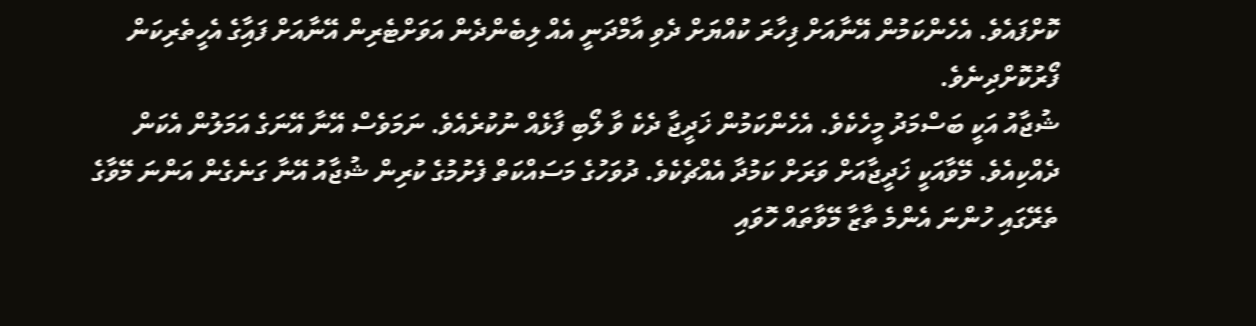ކޮށްފައެވެ. އެހެންކަމުން އޭނާއަށް ފިހާރަ ކުއްޔަށް ދެވި އާމްދަނީ އެއް ލިބެންދެން އަވަށްޓެރިން އޭނާއަށް ފައިާގެ އެހީތެރިކަން ފޯރުކޮށްދިނެވެ.
ޝުޖާއު އަކީ ބަސްމަދު މީހެކެވެ. އެހެންކަމުން ޚަދީޖާ ދެކެ ވާ ލޯބި ފާޅެއް ނުކުރެއެވެ. ނަމަވެސް އޭނާ އޭނަގެ އަމަލުން އެކަން ދެއްކިއެވެ. މޭވާއަކީ ޚަދީޖާއަށް ވަރަށް ކަމުދާ އެއްޗެކެވެ. ދުވަހުގެ މަސައްކަތް ފެށުމުގެ ކުރިން ޝުޖާއު އޭނާ ގަނެގެން އަންނަ މޭވާގެ ތެރޭގައި ހުންނަ އެންމެ ތާޒާ މޭވާތައް ހޮވައި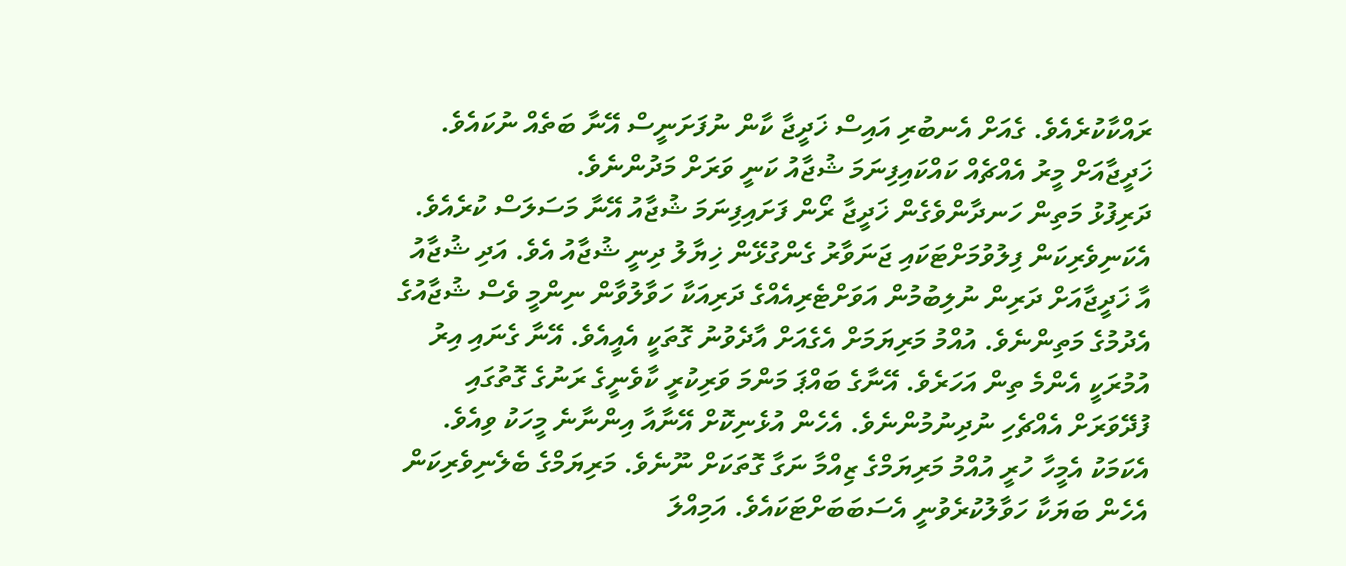ރައްކާކުރެއެވެ. ގެއަށް އެނބުރި އައިސް ޚަދީޖާ ކާން ނުފަށަނީސް އޭނާ ބަތެއް ނުކައެވެ. ޚަދީޖާއަށް މީރު އެއްޗެއް ކައްކައިފިނަމަ ޝުޖާއު ކަނީ ވަރަށް މަދުންނެވެ.
ދަރިފުޅު މަތިން ހަނދާންވެގެން ޚަދީޖާ ރޯން ފަށައިފިނަމަ ޝުޖާއު އޭނާ މަސަލަސް ކުރެއެވެ. އެކަނިވެރިކަން ފިލުވުމަށްޓަކައި ޖަނަވާރު ގެންގުޅޭން ޚިޔާލު ދިނީ ޝުޖާއު އެވެ. އަދި ޝުޖާއު އާ ޚަދީޖާއަށް ދަރިން ނުލިބުމުން އަވަށްޓެރިއެއްގެ ދަރިއަކާ ހަވާލުވާން ނިންމީ ވެސް ޝުޖާއުގެ އެދުމުގެ މަތިންނެވެ. އުއްމު މަރިޔަމަށް އެގެއަށް އާދެވުނު ގޮތަކީ އެއީއެވެ. އޭނާ ގެނައި އިރު އުމުރަކީ އެންމެ ތިން އަހަރެވެ. އޭނާގެ ބައްޕަ މަންމަ ވަރިކުރީ ކާވެނީގެ ރަނުގެ ގޮތުގައި ފުދޭވަރަށް އެއްޗެހި ނުދިނުމުންނެވެ. އެހެން އުޅެނިކޮށް އޭނާއާ އިންނާނެ މީހަކު ވިއެވެ. އެކަމަކު އެމީހާ ހުރީ އުއްމު މަރިޔަމްގެ ޒިއްމާ ނަގާ ގޮތަކަށް ނޫނެވެ. މަރިޔަމްގެ ބެލެނިވެރިކަން އެހެން ބަޔަކާ ހަވާލުކުރެވުނީ އެސަބަބަށްޓަކައެވެ. އަމިއްލަ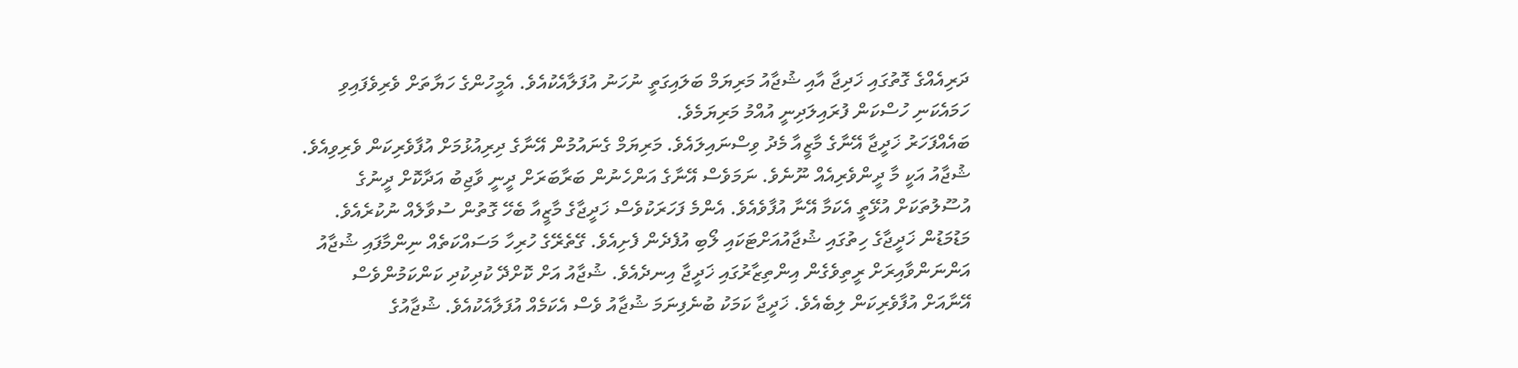ދަރިއެއްގެ ގޮތުގައި ޚަދިޖާ އާއި ޝުޖާއު މަރިޔަމް ބަލައިގަތީ ނުހަނު އުފަލާއެކުއެވެ. އެމީހުންގެ ހަޔާތަށް ވެރިވެފައިވި ހަމައެކަނި ހުސްކަން ފުރައިލަދިނީ އުއްމު މަރިޔަމެވެ.
ބައެއްފަހަރު ޚަދީޖާ އޭނާގެ މާޒީއާ މެދު ވިސްނައިލައެވެ. މަރިޔަމް ގެނައުމުން އޭނާގެ ދިރިއުޅުމަށް އުފާވެރިކަން ވެރިވިއެވެ. ޝުޖާއު އަކީ މާ ދީންވެރިއެއް ނޫނެވެ. ނަމަވެސް އޭނާގެ އަންހެނުން ބަރާބަރަށް ދީނީ ވާޖިބު އަދާކޮށް ދީނުގެ އުސޫލުތަކަށް އުޅޭތީ އެކަމާ އޭނާ އުފާވެއެވެ. އެންމެ ފަހަރަކުވެސް ޚަދީޖާގެ މާޒީއާ ބެހޭ ގޮތުން ސުވާލެއް ނުކުރެއެވެ. މަޑުމަޑުން ޚަދީޖާގެ ހިތުގައި ޝުޖާއުއަށްޓަކައި ލޯބި އުފެދެން ފެށިއެވެ. ގޭތެރޭގެ ހުރިހާ މަސައްކަތެއް ނިންމާފައި ޝުޖާއު އަންނަންވާއިރަށް ރީތިވެގެން އިންތިޒާރުގައި ޚަދީޖާ އިނދެއެވެ. ޝުޖާއު އަށް ކޮށްދޭ ކުދިކުދި ކަންކަމުންވެސް އޭނާއަށް އުފާވެރިކަން ލިބެއެވެ. ޚަދީޖާ ކަމަކު ބުނެފިނަމަ ޝުޖާއު ވެސް އެކަމެއް އުފަލާއެކުއެވެ. ޝުޖާއުގެ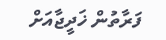ފަރާތުން ޚަދީޖާއަށް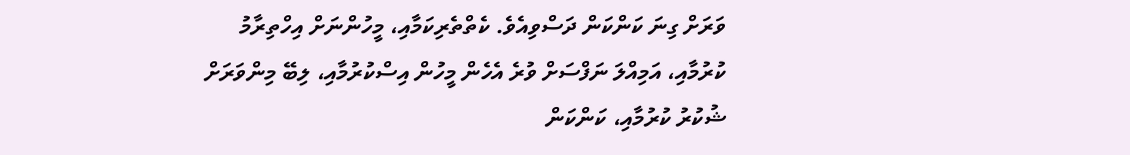ވަރަށް ގިނަ ކަންކަން ދަސްވިއެވެ. ކެތްތެރިކަމާއި، މީހުންނަށް އިހްތިރާމު ކުރުމާއި، އަމިއްލަ ނަފްސަށް ވުރެ އެހެން މީހުން އިސްކުރުމާއި، ލިބޭ މިންވަރަށް ޝުކުރު ކުރުމާއި، ކަންކަން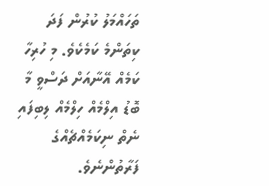ތަހައްމަލު ކުރުން ފަދަ ކިތަންމެ ކަމެކެވެ. މި ހުރިހާ ކަމެއް އޭނާއަށް ދަސްވީ މާ ބޮޑު އިލްމެއް ހިލްމެއް ލިބިފައި ނެތް ނިކަމެއްޗެއްގެ ފަރާތުންނެވެ.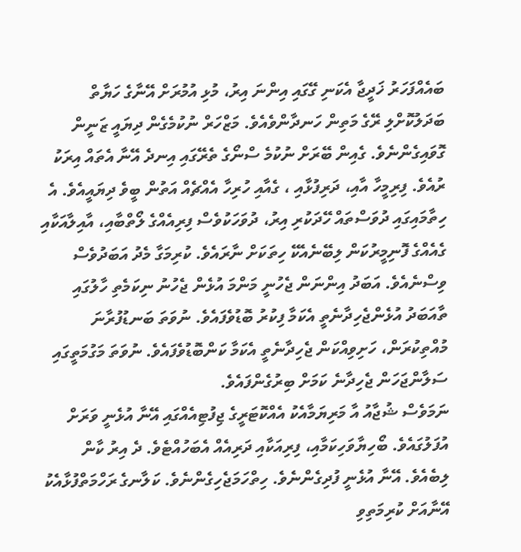ބައެއްފަހަރު ޚަދީޖާ އެކަނި ގޭގައި އިންނަ އިރު، މުޅި އުމުރަށް އޭނާގެ ހަޔާތް ބަދަލުކޮށްލި ރޭގެ މަތިން ހަނދާންވެއެވެ. މަޒްހަރް ނުކުމެގެން ދިޔައީ ޒަނީން ގޮވައިގެންނެވެ. ގެއިން ބޭރަށް ނުކުމެ ސްނޯގެ ތެރޭގައި އިނދެ އޭނާ އެތައް އިރަކު ރުއެވެ. ފިރިމީހާ އާއި، ދަރިފުޅާއި ، ގެއާއި ހުރިހާ އެއްޗެއް އަތުން ބީވެ ދިޔައީއެވެ. އެ ހިތާމައިގައި ދުވަސްތައް ހޭދަކުރި އިރު، ދުވަހަކުވެސް ފިރިއެއްގެ ލޯތްބާއި، އާއިލާއަކާއި ގެއެއްގެ ފޮނިމީރުކަން ލިބޭނެއެކޭ ހިތަކަށް ނާރައެވެ. ކުރިމަގާ މެދު އަބަދުވެސް ވިސްނެއެވެ. އަބަދު އިންނަން ޖެހުނީ މަންމަ އުޅެން ޖެހުނު ނިކަމެތި ހާލުގައި ތާއަބަދު އުޅެންޖެހިދާނެތީ އެކަމާ ފިކުރު ބޮޑުވެފައެވެ. ނުވަތަ ބަނޑުފުރާނަ މުއްތިކުރަން، ހަށިވިއްކަން ޖެހިދާނެތީ އެކަމާ ކަންބޮޑުވެފައެވެ. ނުވަތަ މަގުމަތީގައި ސަލާންޖަހަން ޖެހިދާނެ ކަމަށް ބިރުގެންފައެވެ.
ނަމަވެސް ޝުޖާއު އާ މަރިޔަމާއެކު އެއްކޮޓަރީގެ ޖިފުޓިއެއްގައި އޭނާ އުޅެނީ ވަރަށް އުފަލުގައެވެ. ބޯހިޔާވަހިކަމާއި، ފިރިއަކާއި ދަރިއެއް އެބަހުއްޓެވެ. ދެ އިރު ކާން ލިބެއެވެ. އޭނާ އުޅެނީ ފުދިގެންނެވެ. ހިތްހަމަޖެހިގެންނެވެ. ކަލާނގެ ރަހްމަތްފުޅާއެކު އޭނާއަށް ކުރިމަތިވި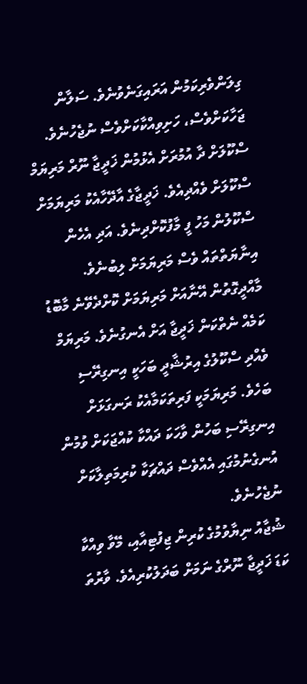ގިލަންވެރިކަމުން އަރައިގަނެވުނެވެ. ސަލާން ޖަހާކަށްވެސް، ހަށިވިއްކާކަށްވެސް ނުޖެހުނެވެ.
ސްކޫލަށް ދާ އުމުރަށް އެޅުމުން ޚަދީޖާ ނޫރް މަރިޔަމް ސްކޫލަށް ވެއްދިއެވެ. ޚަދީޖާގެ އާދޭހާއެކު މަރިޔަމަށް ސްކޫލުން މަހު ފީ މާފުކޮށްދިނެވެ. އަދި އެހެން އިނާޔަތްތައް ވެސް މަރިޔަމަށް ލިބުނެވެ. މާއްދީގޮތުން އޭނާއަށް މަރިޔަމަށް ކޮށްދެވޭނެ މާބޮޑު ކަމެއް ނެތްކަން ޚަދީޖާ އަށް އެނގުނެވެ. މަރިޔަމް ވެއްދި ސްކޫލުގެ އިރުޝާދީ ބަހަކީ އިނގިރޭސި ބަހެވެ. މަރިޔަމަކީ ފަރިތަކަމާއެކު ރަނގަޅަށް އިނގިރޭސި ބަހުން ވާހަކަ ދައްކާ ކުއްޖަކަށް ވުމުން އުނގެނުމުގައި އެއްވެސް ދައްޗަކާ ކުރިމަތިލާކަށް ނުޖެހުނެވެ.
ޝުޖާއު ނިޔާވުމުގެ ކުރިން ޖިފުޓިއާއި، މޭވާ ވިއްކާ ކަޑަ ޚަދީޖާ ނޫރްގެ ނަމަށް ބަދަލުކުރިއެވެ. ވާރުތަ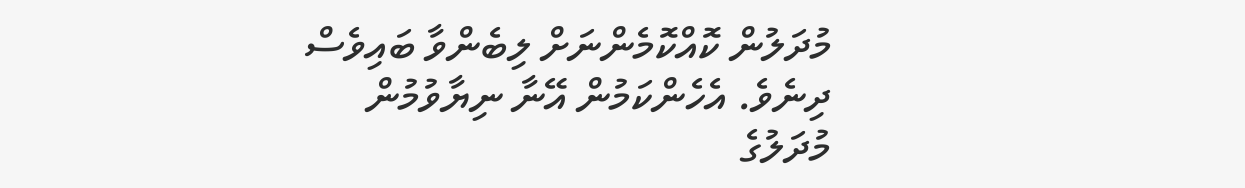މުދަލުން ކޮއްކޮމެންނަށް ލިބެންވާ ބައިވެސް ދިނެވެ. އެހެންކަމުން އޭނާ ނިޔާވުމުން މުދަލުގެ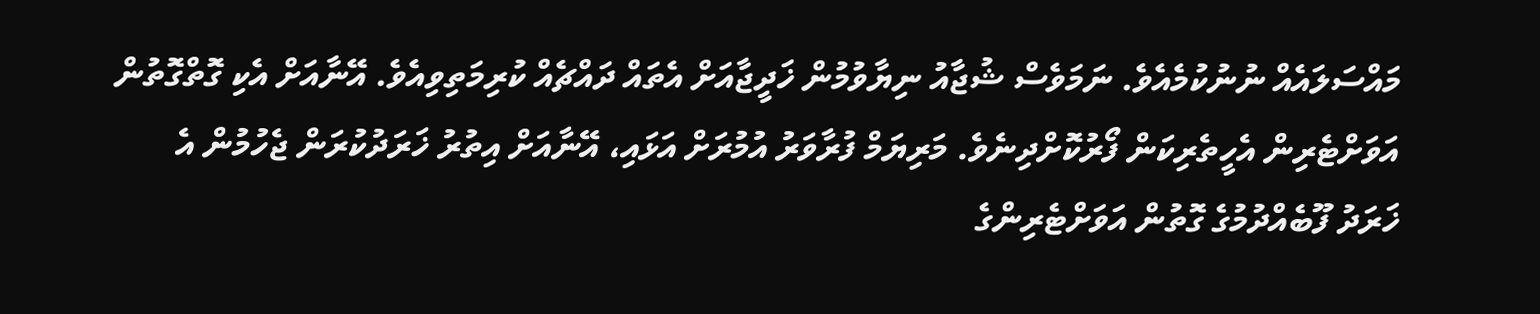މައްސަލައެއް ނުނުކުމެއެވެ. ނަމަވެސް ޝުޖާއު ނިޔާވުމުން ޚަދީޖާއަށް އެތައް ދައްޗެއް ކުރިމަތިވިއެވެ. އޭނާއަށް އެކި ގޮތްގޮތުން އަވަށްޓެރިން އެހީތެރިކަން ފޯރުކޮށްދިނެވެ. މަރިޔަމް ފުރާވަރު އުމުރަށް އަޅައި، އޭނާއަށް އިތުރު ޚަރަދުކުރަން ޖެހުމުން އެ ޚަރަދު ފޫބެއްދުމުގެ ގޮތުން އަވަށްޓެރިންގެ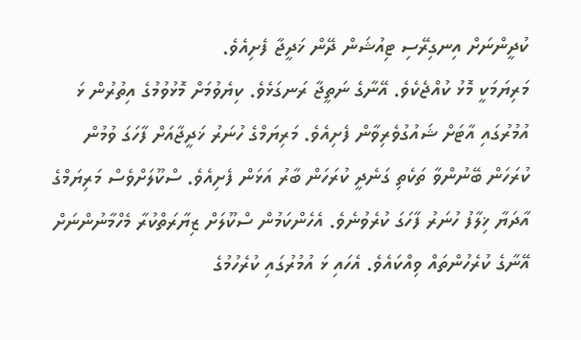ކުދީންނަށް އިނގިރޭސި ޓިއުޝަން ދޭން ޚަދީޖާ ފެށިއެވެ.
މަރިޔަމަކީ މޮޅު ކުއްޖެކެވެ. އޭނާގެ ނަތީޖާ ރަނގަޅެވެ. ކިޔެވުމަށް މޮޅުވުމުގެ އިތުރުން ޅަ އުމުރުގައި އާޓަށް ޝައުގުވެރިވާން ފެށިއެވެ. މަރިޔަމްގެ ހުނަރު ޚަދީޖާއަށް ފާހަގަ ވުމުން ކުރަހަން ބޭނުންވާ ތަކެތި ގަނެދީ ކުރަހަން ބާރު އަޅަން ފެށިއެވެ. ސްކޫލަށްވެސް މަރިޔަމްގެ އާދަޔާ ޚިލާފު ހުނަރު ފާހަގަ ކުރެވުނެވެ. އެހެންކަމުން ސްކޫލަށް ޒިޔާރަތްކުރާ މެހްމާނުންނަށް އޭނާގެ ކުރެހުންތައް ވިއްކައެވެ. އެހައި ޅަ އުމުރުގައި ކުރެހުމުގެ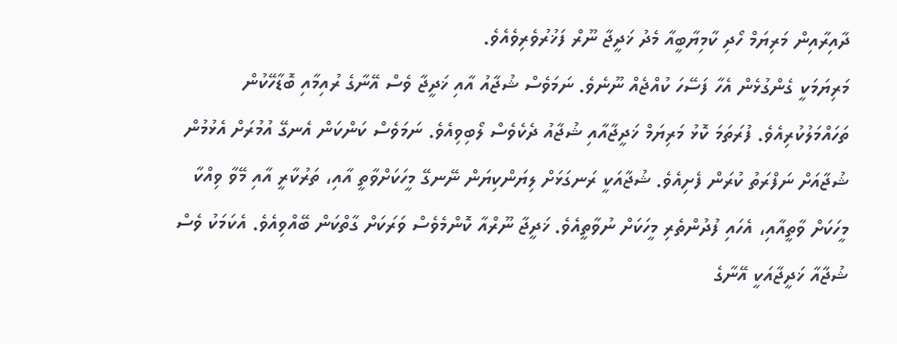ދާއިރާއިން މަރިޔަމް ހޯދި ކާމިޔާބީއާ މެދު ޚަދީޖާ ނޫރް ފަޚުރުވެރިވެއެވެ.
މަރިޔަމަކީ ގެންގުޅެން އެހާ ފަސޭހަ ކުއްޖެއް ނޫނެވެ. ނަމަވެސް ޝުޖާއު އާއި ޚަދީޖާ ވެސް އޭނާގެ ރުއިމާއި ބޮޑާހޭކުން ތަހައްމަލުކުރިއެވެ. ފުރަތަމަ ކޮޅު މަރިޔަމް ޚަދީޖާއާއި ޝުޖާއު ދެކެވެސް ލޯބިވިއެވެ. ނަމަވެސް ކަންކަން އެނގޭ އުމުރަށް އެޅުމުން ޝުޖާއަށް ނަފްރަތު ކުރަން ފެށިއެވެ. ޝުޖާއަކީ ރަނގަޅަށް ލިޔަންކިޔަން ނޭނގޭ މީހަކަށްވާތީ އާއި، ތަރުކާރީ އާއި މޭވާ ވިއްކާ މީހަކަށް ވާތީއާއި، އެހައި ފުދުންތެރި މީހަކަށް ނުވާތީއެވެ. ޚަދީޖާ ނޫރްއާ ކޮންމެވެސް ވަރަކަށް ގާތްކަން ބޭއްވިއެވެ. އެކަމަކު ވެސް ޝުޖާއާ ޚަދީޖާއަކީ އޭނާގެ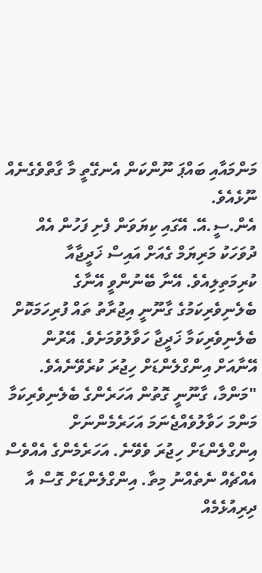މަންމައާއި ބައްޕަ ނޫންކަން އެނގޭތީ މާ ގާތްވެގެނެއް ނޫޅެއެވެ.
އެން.ސީ.އޭ. އޭގައި ކިޔަވަން ފެށި ފަހުން އެއް ދުވަހަކު މަރިޔަމް ގެއަށް އައިސް ޚަދީޖާއާ ކުރިމަތިލިއެވެ. އޭނާ ބޭނުންވީ އޭނާގެ ބެލެނިވެރިކަމުގެ ގާނޫނީ އިޖުރާތު ތައް ފުރިހަމަކޮށް ބެލެނިވެރިކަމާ ޚަދީޖާ ހަވާލުވުމަށެވެ. އޭރުން އޭނާއަށް އިންގްލެންޑަށް ހިޖުރަ ކުރެވޭނެއެވެ. "މަންމާ، ގާނޫނީ ގޮތުން އަހަރެންގެ ބެލެނިވެރިކަމާ މަންމަ ހަވާލުވެއްޖެނަމަ އަހަރެމެންނަށް އިންގްލެންޑަށް ހިޖުރަ ވެވޭނެ. އަހަރެމެންގެ އެއްވެސް އެއްޗެއް ނެތެއްނު މިތާ. އިންގްލެންޑަށް ގޮސް އާ ދިރިއުޅެމެއް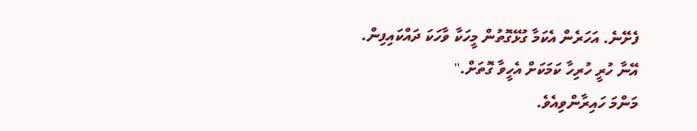ފެށޭނެ. އަހަރެން އެކަމާ ގުޅޭގޮތުން މީހަކާ ވާހަކަ ދައްކައިފިން. އޭނާ ހުރީ ހުރިހާ ކަމަކަށް އެހީވާ ގޮތަށް."
މަންމަ ހައިރާންވިއެވެ.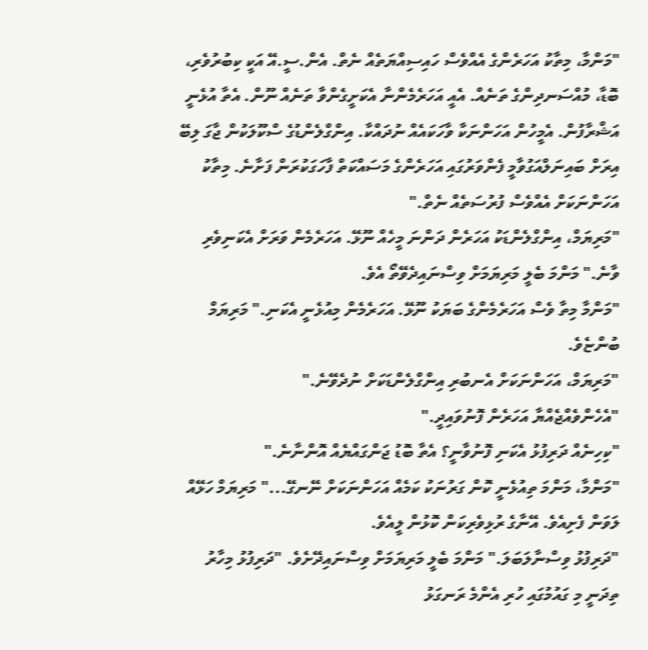"މަންމާ، މިތާކު އަހަރެންގެ އެއްވެސް ހައިސިއްޔަތެއް ނެތް. އެން.ސީ.އޭ އަކީ ކިބުރުވެރި، ބޮޑާ، މުއްސަނދިންގެ ތަނެއް. އެއީ އަހަރެމެންނާ އެކަށީގެންވާ ތަނެއް ނޫން. އެތާ އުޅެނީ އަޝްރާފުން. އެމީހުން އަހަންނަކާ ވާހަކައެއް ނުދައްކާ. އިންގްލެންޑުގެ ސްކޫލަކުން ޖާގަ ލިބޭ އިރަށް ބައިނަލްއަގުވާމީ ފެންވަރުގައި އަހަރެންގެ މަސައްކަތް ފާހަގަކުރަން ފަށާނެ. މިތާކު އަހަންނަކަށް އެއްވެސް ފުރުސަތެއް ނެތް."
"މަރިޔަމް، އިންގްލެންޑަކު އަހަރެން ދަންނަ މީހެއް ނޫޅޭ. އަހަރެމެން ވަރަށް އެކަނިވެރި ވާނެ." މަންމަ ބެލީ މަރިޔަމަށް ވިސްނައިދެވޭތޯ އެވެ.
"މަންމާ މިތާ ވެސް އަހަރެމެންގެ ބަޔަކު ނޫޅޭ. އަހަރެމެން މިއުޅެނީ އެކަނި." މަރިޔަމް ބުންޏެވެ.
"މަރިޔަމް، އަހަންނަކަށް އެނބުރި އިންގްލެންޑަކަށް ނުދެވޭނެ."
"އެހެންވެއްޖެއްޔާ އަހަރެން ފޮނުވައިދީ."
"ކިހިނެއް ދަރިފުޅު އެކަނި ފޮނުވާނީ؟ އެތާ ބޮޑު ޖަންގައްޔެއް އޮންނާނެ."
"މަންމާ، މަންމަ ތިއުޅެނީ ކޮން ގަރުނަކު ކަމެއް އަހަންނަކަށް ނޭނގޭ..." މަރިޔަމް ހަޅޭއް ލަވަން ފެށިއެވެ. އޭނާގެ ރުޅިވެރިކަން ކޮޅުން ލީއެވެ.
"ދަރިފުޅު ވިސްނާލަބަލަ." މަންމަ ބެލީ މަރިޔަމަށް ވިސްނައިދޭށެވެ. "ދަރިފުޅު މިހާރު ތިދަނީ މި ގައުމުގައި ހުރި އެންމެ ރަނގަޅު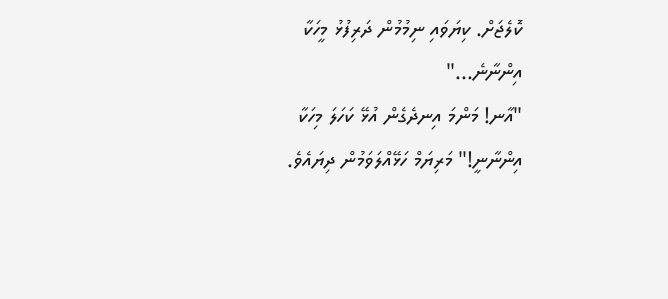ކޮލެޖަށް. ކިޔަވައި ނިމުމުން ދަރިފުޅު މީހަކާ އިންނާނެ..."
"އާނ! މަންމަ އިނދެގެން އުޅޭ ކަހަލަ މިހަކާ އިންނާނީ!" މަރިޔަމް ހަޅޭއްލަވަމުން ދިޔައެވެ.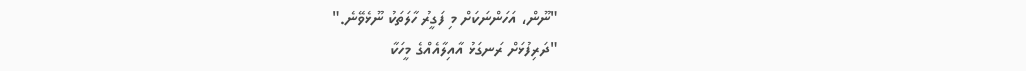"ނޫން، އަހަންނަކަށް މި ފަގީރު ހާލަތަކު ނޫޅެވޭނެ."
"ދަރިފުޅަށް ރަނގަޅު އާއިލާއެއްގެ މީހަކާ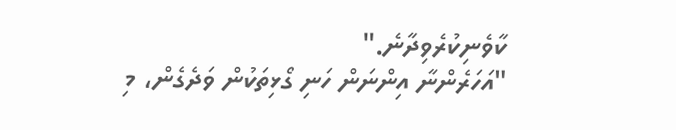ކާވެނިކުރެވިދާނެ."
"އަހަރެންނާ އިންނަން ހަނި ގޯޅިތަކުން ވަދެގެން، މި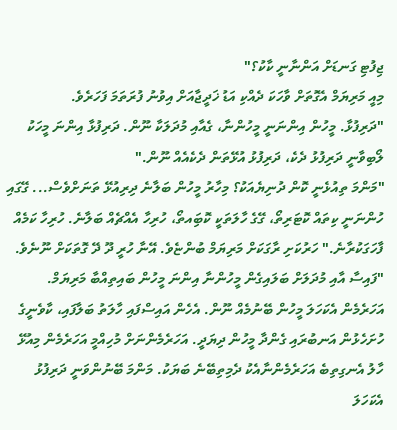ޖިފުޓި ގަނޑަށް އަންނާނީ ކާކު؟"
މިއީ މަރިޔަމް އެގޮތަށް ވާހަކަ ދެއްކި އަޑު ޚަދީޖާއަށް އިވުނު ފުރަތަމަ ފަހަރެވެ.
"ދަރިފުޅާ. މީހުން އިންނަނީ މީހުންނާ، ގެއާއި މުދަލަކާ ނޫން. ދަރިފުޅާ އިންނަ މީހަކު ލޯބިވާނީ ދަރިފުޅު ދެކެ، ދަރިފުޅު އުޅޭތަން ދެކެއެއް ނޫން."
"މަންމަ ތިއުޅެނީ ކޮން ދުނިޔެއަކު؟ މިހާރު މީހުން ބަލާނެ ދިރިއުޅޭ ތަނަށްވެސް... ގޭގައި ހުންނަނީ ކިތައް ކޮޓަރިތޯ، ގޭގެ ހާލަތަކީ ކޮބަިއތޯ، ހުރިހާ އެއްޗެއް ބަލާނެ. ހުރިހާ ކަމެއް ފާހަގަކުރާނެ." ހަރުކަށި ރާގަކަށް މަރިޔަމް ބުންޏެވެ. އޭނާ ހުރީ ދޫ ދޭ ގޮތަކަށް ނޫނެވެ.
"ފައިސާ އާއި މުދަލަށް ބަލައިގެން މީހުންނާ އިންނަ މީހުން ބައިތިއްބާ މަރިޔަމް. އަހަރެމެން އެކަހަލަ މީހުން ބޭނުމެއް ނޫން. އެހެން އައިސްފައި ހާލަތު ބަލާފައި، ކާވެނީގެ ހުށަހެޅުން އަނބުރައި ގެންދާ މީހުން ދިޔަދީ. އަހަރެމެންނަށް މުހިއްމީ އަހަރެމެން މިއުޅޭ ހާލު އެނގިތިބެ އަހަރެމެންނާއެކު ދެމިތިބޭނެ ބަޔަކު. މަންމަ ބޭނުންވަނީ ދަރިފުޅު އެކަހަލަ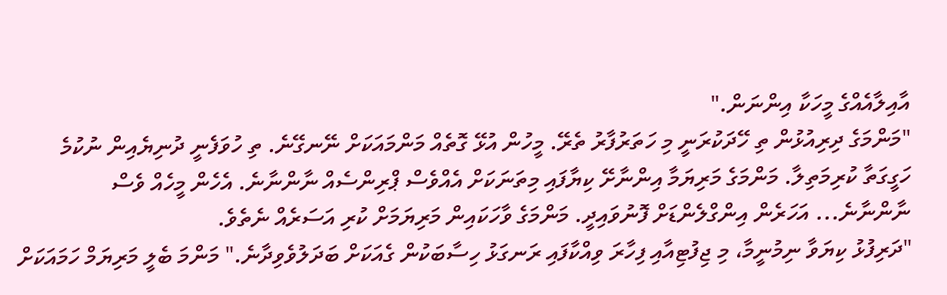އާއިލާއެއްގެ މީހަކާ އިންނަން."
"މަންމަގެ ދިރިއުޅުން ތި ހޭދަކުރަނީ މި ހަތަރުފާރު ތެރޭ. މީހުން އުޅޭ ގޮތެއް މަންމައަކަށް ނޭނގޭނެ. ތި ހުވަފެނީ ދުނިޔެއިން ނުކުމެ ހަގީގަތާ ކުރިމަތިލާ. މަންމަގެ މަރިޔަމާ އިންނާށޭ ކިޔާފައި މިތަނަކަށް އެއްވެސް ޕްރިންސެއް ނާންނާނެ. އެހެން މީހެއް ވެސް ނާންނާނެ... އަހަރެން އިންގްލެންޑަށް ފޮނުވައިދީ. މަންމަގެ ވާހަކައިން މަރިޔަމަށް ކުރި އަސަރެއް ނެތެވެ.
"ދަރިފުޅު ކިޔަވާ ނިމުނީމާ، މި ޖިފުޓިއާއި ފިހާރަ ވިއްކާފައި ރަނގަޅު ހިސާބަކުން ގެއަކަށް ބަދަލުވެވިދާނެ." މަންމަ ބެލީ މަރިޔަމް ހަމައަކަށް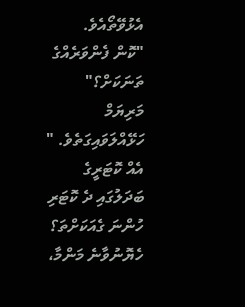އެޅުވޭތޯއެވެ.
"ކޮން ފެންވަރެއްގެ ތަނަކަށް؟" މަރިޔަމް ހަޅޭއްލަވައިގަތެވެ. " އެއް ކޮޓަރީގެ ބަދަލުގައި ދެ ކޮޓަރި ހުންނަ ގެއަކަށްތަ؟ ހެޔޮނުވާނެ މަންމާ،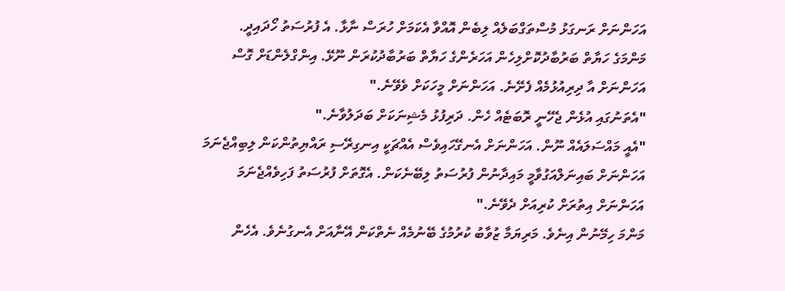އަހަންނަށް ރަނގަޅު މުސްތަގްބަލެއް ލިބެން އޮއްވާ އެކަމަށް ހުރަސް ނާޅާ. އެ ފުރުސަތު ހޯދައިދީ. މަންމަގެ ހަޔާތް ބަރުބާދުކޮށްލިހެން އަހަރެންގެ ހަޔާތް ބަރުބާދުކުރަން ނޫޅޭ. އިންގްލެންޑަށް ގޮސް އަހަންނަށް އާ ދިރިއުޅުމެއް ފެށޭނެ. އަހަންނަށް މީހަކަށް ވެވޭނެ."
"އެތަނުގައި އުޅެން ޖެހޭނީ ރޮބަޓެއް ހެން. ދަރިފުޅު މެޝިނަކަށް ބަދަލުވާނެ."
"އެއީ މައްސަލައެއް ނޫން. އަހަންނަށް އެނގޭހައިވެސް އެއްޗަކީ އިނގިރޭސި ރައްޔިތުންކަން ލިބިއްޖެނަމަ އަހަންނަށް ބައިނަލްއަގުވާމީ މައިދާނުން ފުރުސަތު ލިބޭނެކަން. އެގޮތަށް ފުރުސަތު ފަހިވެއްޖެނަމަ އަހަންނަށް އިތުރަށް ކުރިއަށް ދެވޭނެ."
މަންމަ ހިމޭނުން އިނެވެ. މަރިޔަމާ ޒުވާބު ކުރުމުގެ ބޭނުމެއް ނެތްކަން އޭނާއަށް އެނގުނެވެ. އެހެން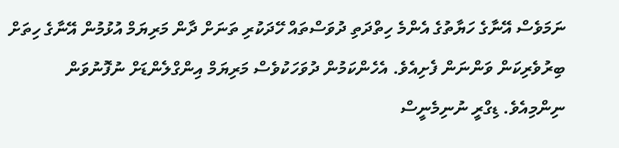ނަމަވެސް އޭނާގެ ހަޔާތުގެ އެންމެ ހިތްދަތި ދުވަސްތައް ހޭދަކުރި ތަނަށް ދާން މަރިޔަމް އުޅުމުން އޭނާގެ ހިތަށް ބިރުވެރިކަން ވަންނަން ފެށިއެވެ. އެހެންކަމުން ދުވަހަކުވެސް މަރިޔަމް އިންގްލެންޑަށް ނުފޮނުވަން ނިންމިއެވެ. ޑިގްރީ ނުނިމެނީސް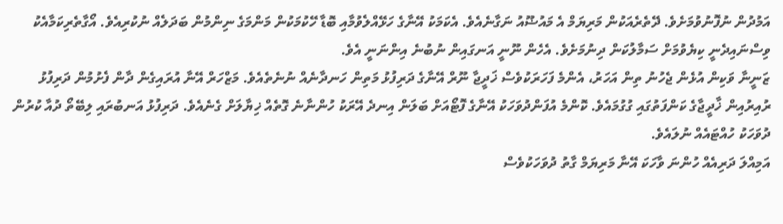އަމުދުން ނުފޮނުވުމަށެވެ. ދޭތެރެއަކުން މަރިޔަމް އެ މައުޟޫއު ނަގާނެއެވެ. އެކަމަކު އޭނާގެ ހަޅޭއްލެވުމާއި ބޮޑާ ހޭކުމަކުން މަންމަގެ ނިންމުން ބަދަލެއް ނުކުރިއެވެ. އޯގާތެރިކަމާއެކު ވިސްނައިދެނީ ކިޔެވުމަށް ސަމާލުކަން ދިނުމަށެވެ. އެހެން ނޫނީ އަނގައިން ނުބުނެ އިންނަނީ އެވެ.
ޒަނީނާ ވަކިން އުޅެން ޖެހުނު ތިން އަހަރު، އެންމެ ފަހަރަކުވެސް ޚަދީޖާ ނޫރް އޭނާގެ ދަރިފުޅު މަތިން ހަނދާނެއް ނުނެތެއެވެ. މަޒްހަރް އޭނާ އުރައިގެން ދާން ފެށުމުން ދަރިފުޅު ރުއިރުއިން ޚާދީޖާގެ ކަންފަތުގައި ގުގުމައެވެ. ކޮންމެ އުފަންދުވަހަކު އޭނާގެ ފޮޓޯއަށް ބަލަން އިނދެ އޭރަކު ހުންނާނެ ގޮތެއް ޚިޔާލަށް ގެނެއެވެ. ދަރިފުޅު އަނބުރައި ލިބޭތޯ ދުއާ ކުރުން ދުވަހަކު ހުއްޓައެއް ނުލައެވެ.
އަމިއްލަ ދަރިއެއް ހުންނަ ވާހަކަ އޭނާ މަރިޔަމް ގާތު ދުވަހަކުވެސް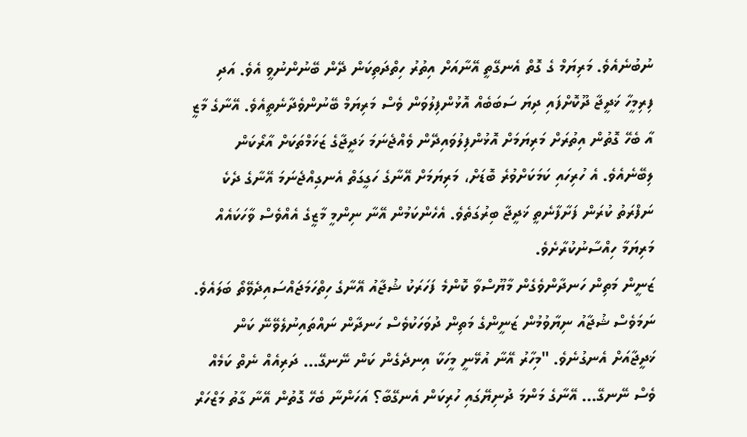ނުބުނެއެވެ. މަރިޔަމް ގެ ގޮތް އެނގޭތީ އޭނާއަށް އިތުރު ހިތްދަތިކަން ދޭން ބޭނުންނުވީ އެވެ. އަދި ފިރިމީހާ ޚަދީޖާ ދޫކޮށްފައި ދިޔަ ސަބަބެއް އޮޅުންފިލުވަން ވެސް މަރިޔަމް ބޭނުންވެދާނެތީއެވެ. އޭނާގެ މާޒީ އާ ބެހޭ ގޮތުން އިތުރަށް މަރިޔަމަށް އޮޅުންފިލުވައިދޭން ވެއްޖެނަމަ ޚަދީޖާގެ ޒަޚަމްތަކަށް އާރޯކަން ލިބޭނެއެވެ. އެ ހުރިހައި ކަމަކަށްވުރެ ބޮޑަށް، މަރިޔަމަށް އޭނާގެ ހަގީގަތް އެނގިއްޖެނަމަ އޭނާގެ ދެކެ ނަފްރަތު ކުރަން ފަށާފާނެތީ ޚަދީޖާ ބިރުގަތެވެ. އެހެންކަމުން އޭނާ ނިންމީ މާޒީގެ އެއްވެސް ވާހަކައެއް މަރިޔަމާ ހިއްސާނުކުރާށެވެ.
ޒަނީން މަތިން ހަނދާންވެގެން މާޔޫސްވާ ކޮންމެ ފަހަރަކު ޝުޖާއު އޭނާގެ ހިތްހަމަޖައްސައިދެވޭތޯ ބަލައެވެ. ނަމަވެސް ޝުޖާއު ނިޔާވުމުން ޒަނީންގެ މަތިން ދުވަހަކުވެސް ހަނދާން ނައްތައިނުލެވޭނޭ ކަން ޚަދީޖާއަށް އެނގުނެވެ. "މިހާރު އޭނާ އުޅޭނީ މީހަކާ އިނދެގެން ކަން ނޭނގޭ... ދަރިއެއް ނެތް ކަމެއް ވެސް ނޭނގޭ... އޭނާގެ މަންމަ ދުނިޔޭގައި ހުރިކަން އެނގޭބާ؟ އަހަންނާ ބެހޭ ގޮތުން އޭނާ ގާތު މަޒްހަރް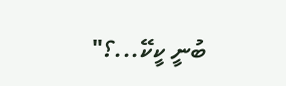ބުނީ ކީކޭ...؟"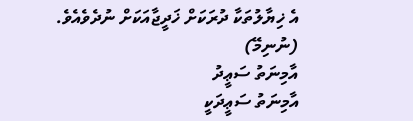އެ ޚިޔާލުތަކާ ދުރަކަށް ޚަދީޖާއަކަށް ނުދެވެއެވެ.
(ނުނިމޭ)
އާމިނަތު ސަޢީދު
އާމިނަތު ސަޢީދަކީ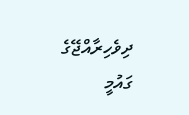ދިވެހިރާއްޖޭގެ ގައުމީ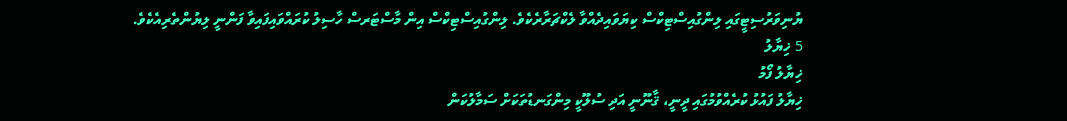ޔުނިވަރުސިޓީގައި ލިންގުއިސްޓިކްސް ކިޔަވައިދެއްވާ ލެކްޗަރާރެކެވެ. ލިންގުއިސްޓިކްސް އިން މާސްޓަރސް ހާސިލު ކުރައްވައިފައިވާ ފަންނީ ލިޔުންތެރިއެކެވެ.
5 ޚިޔާލު
ޚިޔާލު ފޯމު
ޚިޔާލު ފައުޅު ކުރެއްވުމުގައި ދީނީ، ޤާނޫނީ އަދި ސުލޫކީ މިންގަނޑުތަކަށް ސަމާލުކަން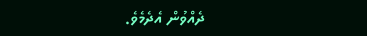ދެއްވުން އެދެމެވެ.